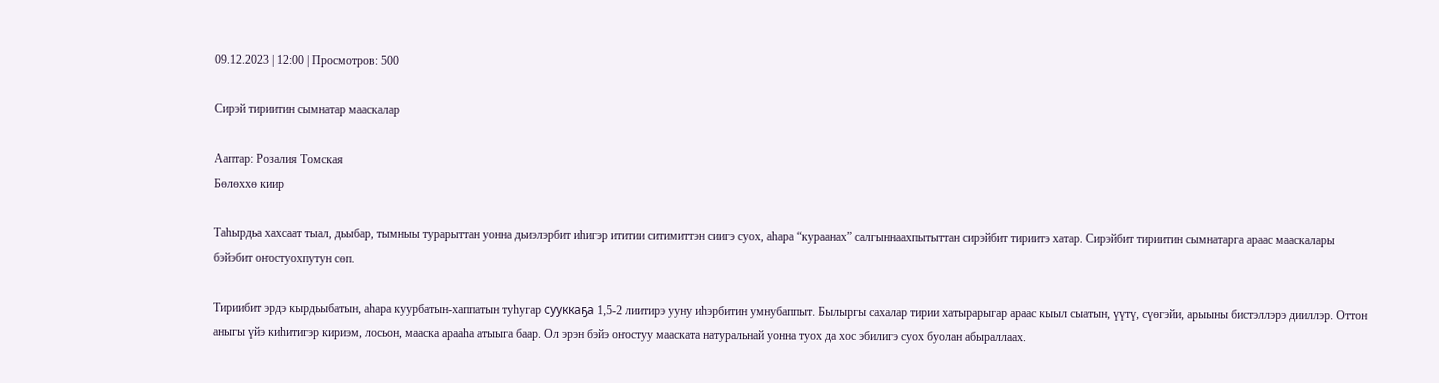09.12.2023 | 12:00 | Просмотров: 500

Сирэй тириитин сымнатар мааскалар

Ааптар: Розалия Томская
Бөлөххө киир

Таһырдьа хахсаат тыал, дьыбар, тымныы турарыттан уонна дьиэлэрбит иһигэр ититии ситимиттэн сиигэ суох, аһара “кураанах” салгыннаахпытыттан сирэйбит тириитэ хатар. Сирэйбит тириитин сымнатарга араас мааскалары бэйэбит оҥостуохпутун сөп.

Тириибит эрдэ кырдьыбатын, аһара куурбатын-хаппатын туһугар сууккаҕа 1,5-2 лиитирэ ууну иһэрбитин умнубаппыт. Былыргы сахалар тирии хатырарыгар араас кыыл сыатын, үүтү, сүөгэйи, арыыны бистэллэрэ дииллэр. Оттон аныгы үйэ киһитигэр кириэм, лосьон, мааска арааһа атыыга баар. Ол эрэн бэйэ оҥостуу мааската натуральнай уонна туох да хос эбилигэ суох буолан абыраллаах.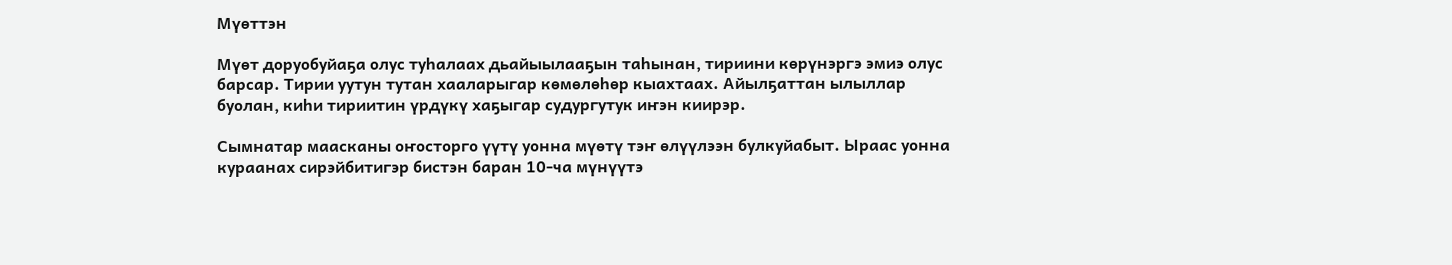Мүөттэн

Мүөт доруобуйаҕа олус туһалаах дьайыылааҕын таһынан, тириини көрүнэргэ эмиэ олус барсар. Тирии уутун тутан хааларыгар көмөлөһөр кыахтаах. Айылҕаттан ылыллар буолан, киһи тириитин үрдүкү хаҕыгар судургутук иҥэн киирэр.

Сымнатар маасканы оҥосторго үүтү уонна мүөтү тэҥ өлүүлээн булкуйабыт. Ыраас уонна кураанах сирэйбитигэр бистэн баран 10-ча мүнүүтэ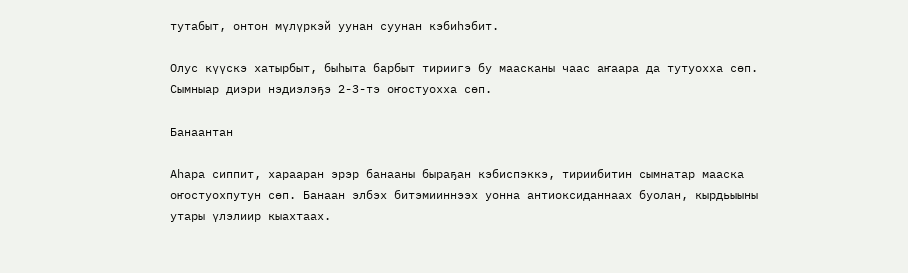тутабыт, онтон мүлүркэй уунан суунан кэбиһэбит.

Олус күүскэ хатырбыт, быһыта барбыт тириигэ бу маасканы чаас аҥаара да тутуохха сөп. Сымныар диэри нэдиэлэҕэ 2-3-тэ оҥостуохха сөп.

Банаантан

Аһара сиппит, харааран эрэр банааны быраҕан кэбиспэккэ, тириибитин сымнатар мааска оҥостуохпутун сөп. Банаан элбэх битэмииннээх уонна антиоксиданнаах буолан, кырдьыыны утары үлэлиир кыахтаах.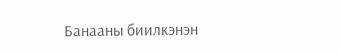Банааны биилкэнэн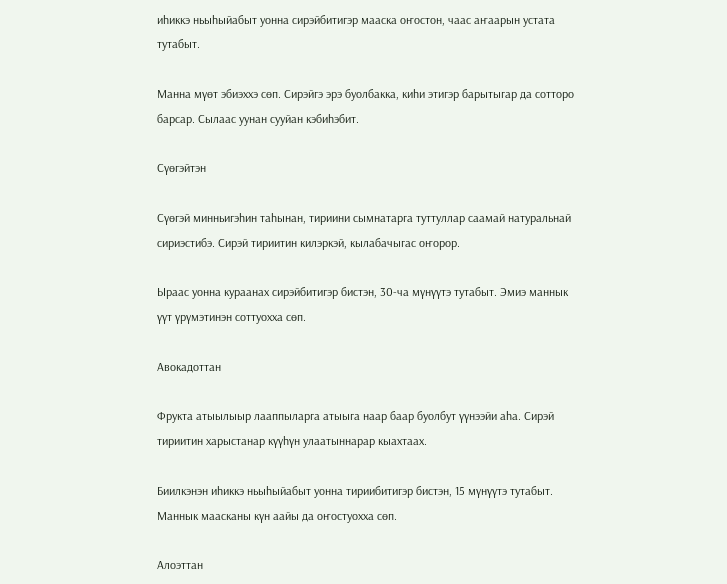иһиккэ ньыһыйабыт уонна сирэйбитигэр мааска оҥостон, чаас аҥаарын устата тутабыт.

Манна мүөт эбиэххэ сөп. Сирэйгэ эрэ буолбакка, киһи этигэр барытыгар да сотторо барсар. Сылаас уунан сууйан кэбиһэбит.

Сүөгэйтэн

Сүөгэй минньигэһин таһынан, тириини сымнатарга туттуллар саамай натуральнай сириэстибэ. Сирэй тириитин килэркэй, кылабачыгас оҥорор.

Ыраас уонна кураанах сирэйбитигэр бистэн, 30-ча мүнүүтэ тутабыт. Эмиэ маннык үүт үрүмэтинэн соттуохха сөп.

Авокадоттан

Фрукта атыылыыр лааппыларга атыыга наар баар буолбут үүнээйи аһа. Сирэй тириитин харыстанар күүһүн улаатыннарар кыахтаах.

Биилкэнэн иһиккэ ньыһыйабыт уонна тириибитигэр бистэн, 15 мүнүүтэ тутабыт. Маннык маасканы күн аайы да оҥостуохха сөп.

Алоэттан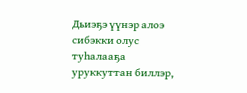Дьиэҕэ үүнэр алоэ сибэкки олус туһалааҕа уруккуттан биллэр,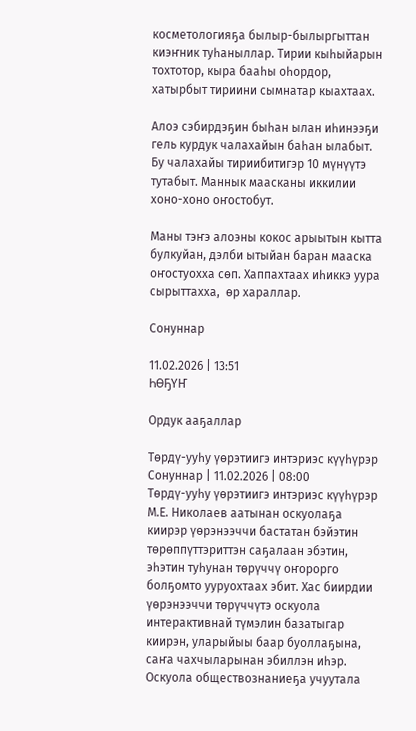косметологияҕа былыр-былыргыттан киэҥник туһаныллар. Тирии кыһыйарын тохтотор, кыра бааһы оһордор, хатырбыт тириини сымнатар кыахтаах.

Алоэ сэбирдэҕин быһан ылан иһинээҕи гель курдук чалахайын баһан ылабыт. Бу чалахайы тириибитигэр 10 мүнүүтэ тутабыт. Маннык маасканы иккилии хоно-хоно оҥостобут.

Маны тэҥэ алоэны кокос арыытын кытта булкуйан, дэлби ытыйан баран мааска оҥостуохха сөп. Хаппахтаах иһиккэ уура сырыттахха,  өр хараллар.

Сонуннар

11.02.2026 | 13:51
ҺӨҔҮҤ

Ордук ааҕаллар

Төрдү-ууһу үөрэтиигэ интэриэс күүһүрэр
Сонуннар | 11.02.2026 | 08:00
Төрдү-ууһу үөрэтиигэ интэриэс күүһүрэр
М.Е. Николаев аатынан оскуолаҕа киирэр үөрэнээччи бастатан бэйэтин төрөппүттэриттэн саҕалаан эбэтин, эһэтин туһунан төрүччү оҥорорго болҕомто ууруохтаах эбит. Хас биирдии үөрэнээччи төрүччүтэ оскуола интерактивнай түмэлин базатыгар киирэн, уларыйыы баар буоллаҕына, саҥа чахчыларынан эбиллэн иһэр. Оскуола обществознаниеҕа учуутала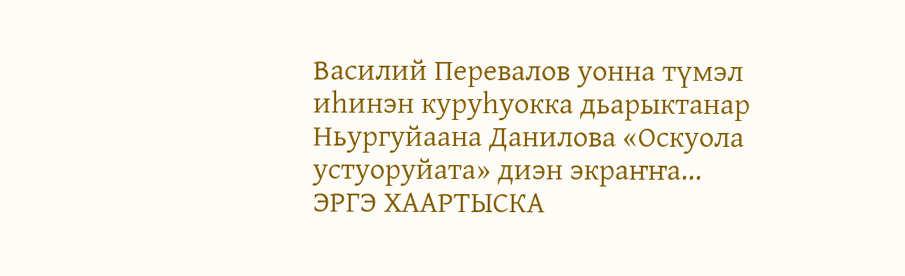Василий Перевалов уонна түмэл иһинэн куруһуокка дьарыктанар Ньургуйаана Данилова «Оскуола устуоруйата» диэн экраҥҥа...
ЭРГЭ ХААРТЫСКА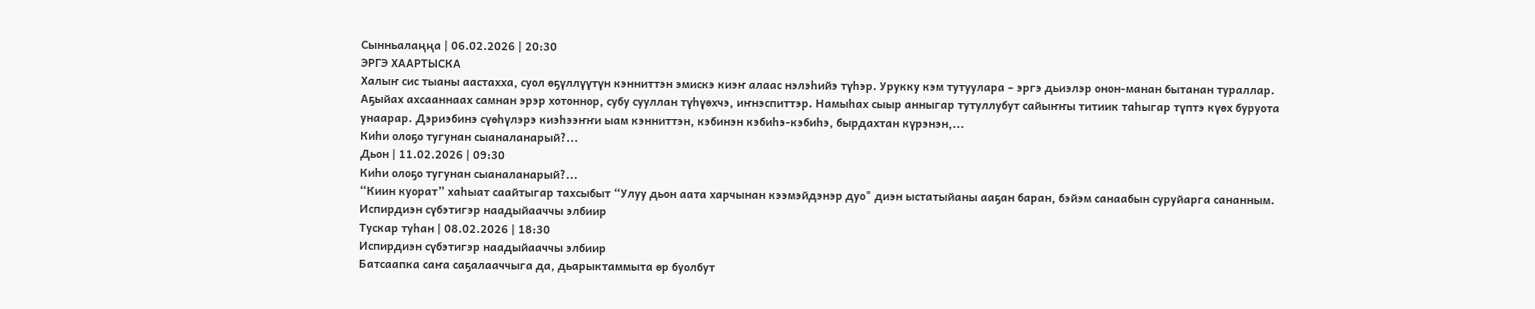Сынньалаңңа | 06.02.2026 | 20:30
ЭРГЭ ХААРТЫСКА
Халыҥ сис тыаны аастахха, суол өҕүллүүтүн кэнниттэн эмискэ киэҥ алаас нэлэһийэ түһэр. Урукку кэм тутуулара – эргэ дьиэлэр онон-манан бытанан тураллар. Аҕыйах ахсааннаах самнан эрэр хотоннор, субу сууллан түһүөхчэ, иҥнэспиттэр. Намыһах сыыр анныгар тутуллубут сайыҥҥы титиик таһыгар түптэ күөх буруота унаарар. Дэриэбинэ сүөһүлэрэ киэһээҥҥи ыам кэнниттэн, кэбинэн кэбиһэ-кэбиһэ, бырдахтан күрэнэн,...
Киһи олоҕо тугунан сыаналанарый?...
Дьон | 11.02.2026 | 09:30
Киһи олоҕо тугунан сыаналанарый?...
“Киин куорат” хаһыат саайтыгар тахсыбыт “Улуу дьон аата харчынан кээмэйдэнэр дуо" диэн ыстатыйаны ааҕан баран, бэйэм санаабын суруйарга сананным.
Испирдиэн сүбэтигэр наадыйааччы элбиир
Тускар туһан | 08.02.2026 | 18:30
Испирдиэн сүбэтигэр наадыйааччы элбиир
Батсаапка саҥа саҕалааччыга да, дьарыктаммыта өр буолбут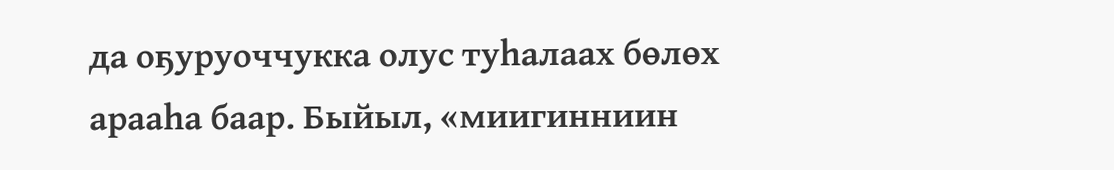да оҕуруоччукка олус туһалаах бөлөх арааһа баар. Быйыл, «миигинниин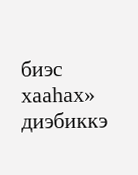биэс хааһах» диэбиккэ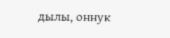дылы, оннук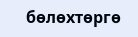бөлөхтөргө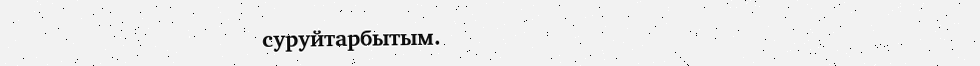суруйтарбытым.